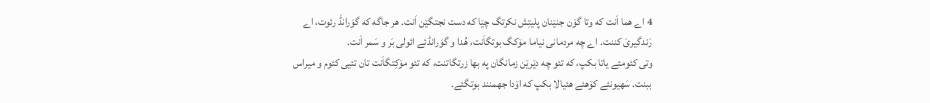4 اے هما اَنت که وتا گۆن جنێنان پلیتِش نکرتگ چێا که دست نجتگێن اَنت. هر جاگه که گوَرانڈَ رئوت، اے رَندگیریَ کننت. اے چه مردمانی نیاما مۆکگ بوتگاَنت، هُدا و گوَرانڈئے ائولی بَر و سَمر اَنت.
وتی کئومئے یاتا بکپ، که تئو چه دێرێن زمانگان په بها زرتگاتنت، که تئو مۆکِتگاَنت تان تئیی کئوم و میراس ببنت. سَهیونئے کۆهئے هئیالا بکپ که اۆدا جهمنند بوتگئے.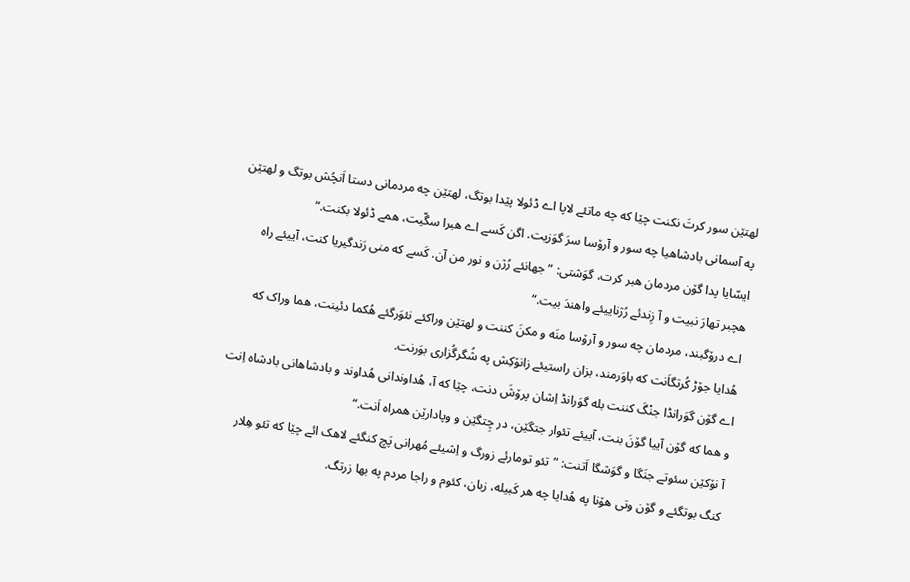لهتێن سور کرتَ نکنت چێا که چه ماتئے لاپا اے ڈئولا پێدا بوتگ، لهتێن چه مردمانی دستا اَنچُش بوتگ و لهتێن په آسمانی بادشاهیا چه سور و آرۆسا سرَ گوَزیت. اگن کَسے اے هبرا سگّیت، همے ڈئولا بکنت.“
ایسّایا پدا گۆن مردمان هبر کرت، گوَشتی: ”جهانئے رُژن و نور من آن. کَسے که منی رَندگیریا کنت، آییئے راه هچبر تهارَ نبیت و آ زِندئے رُژناییئے واهندَ بیت.“
اے درۆگبند، مردمان چه سور و آرۆسا منَه و مکنَ کننت و لهتێن وراکئے نئوَرگئے هُکما دئینت، هما وراک که هُدایا جۆڑ کُرتگاَنت که باوَرمند، بزان راستیئے زانۆکِش په شُگرگُزاری بوَرنت.
اے گۆن گوَرانڈا جنْگَ کننت بله گوَرانڈ اِشان پرۆشَ دنت، چێا که آ، هُداوندانی هُداوند و بادشاهانی بادشاه اِنت و هما که گۆن آییا گۆنَ بنت، آییئے تئوار جتگێن، در چِتگێن و وپادارێن همراه اَنت.“
آ نۆکێن سئوتے جنَگا و گوَشگا اَتنت: ”تئو تومارئے زورگ و اِشیئے مُهرانی پَچ کنگئے لاهک ائے چێا که تئو هِلار کنگ بوتگئے و گۆن وتی هۆنا په هُدایا چه هر کَبیله، زبان، کئوم و راجا مردم په بها زرتگ.